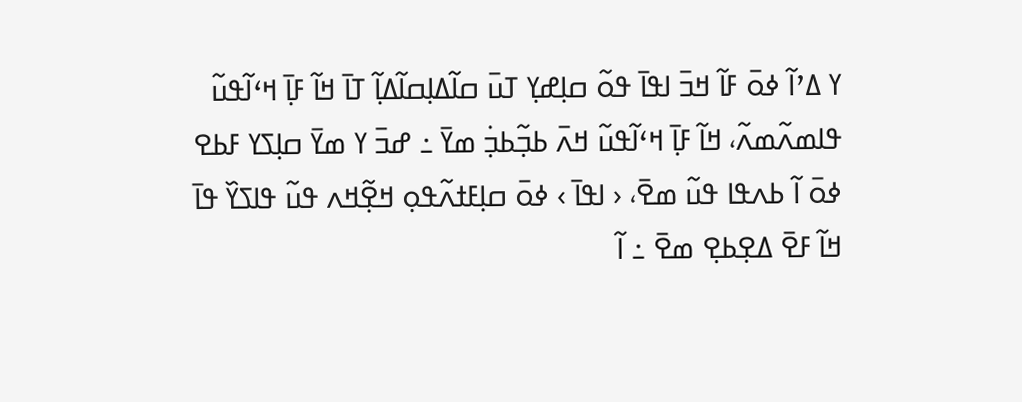ߌ ߡߴߊ߬ ߦߋ߫ ߓߊ߬ ߞߏ߫ ߊߟߊ߫ ߟߋ߬ ߛߊ߲ߝߌ߲ ߠߎ߫ ߛߊ߬ߡߊ߲ߛߊ߬ߡߊ߲߬ ߠߊ߫ ߞߊ߬ ߓߊ߲߫ ߞߵߊ߬ߟߎ߬ ߟߊߘߍ߬ߘߍ߬، ߞߊ߬ ߓߊ߲߫ ߞߵߊ߬ߟߎ߬ ߞߍ߫ ߕߏ߲߬ߕߏ߲߭ ߘߌ߫ ߸ ߝߏ߫ ߌ ߘߌ߫ ߛߊ߲ߖߌ ߓߕߐ ߦߋ߫ ߊ߬ ߕߍߟߊ ߟߎ߬ ߘߐ߫، ‹ ߊߟߊ߫ › ߦߋ߫ ߛߊ߲ߓߙߍ߬ߟߋ߲ ߞߐ߲߬ߞߍ ߟߎ߬ ߟߊߖߌ߰ ߟߊ߫ ߞߊ߬ ߓߐ߫ ߡߐ߲ߕߐ߲ ߘߐ߫ ߸ ߊ߬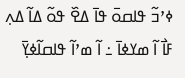ߦߴߏ߬ ߟߊߛߋ߫ ߟߊ߫ ߡߐ߰ ߟߋ߬ ߡߊ߬ ߡߍ߲ ߓߊ߯ ߊ߬ ߘߌߦߊ߫ ߸ ߊ߬ ߘߴߊ߬ ߟߊߛߊ߬ߦߌ߲߫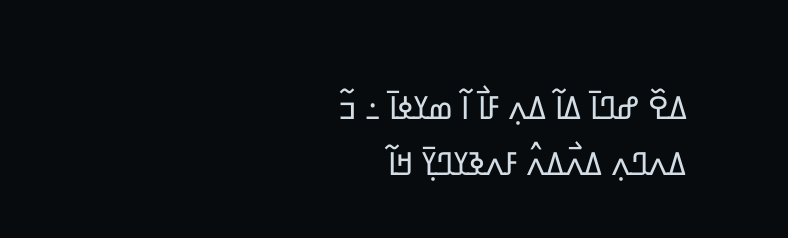ߡߐ߰ ߝߣߊ߫ ߡߊ߬ ߡߍ߲ ߓߊ߯ ߊ߬ ߘߌߦߊ߫ ߸ ߏ߬ ߡߍߣߍ߲ ߡߍ߯ߡߍ߮ ߓߍߢߌߣߌ߲߫ ߞߊ߬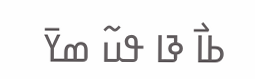ߕߊ߯ ߢߊ ߟߎ߬ ߘߌ߫